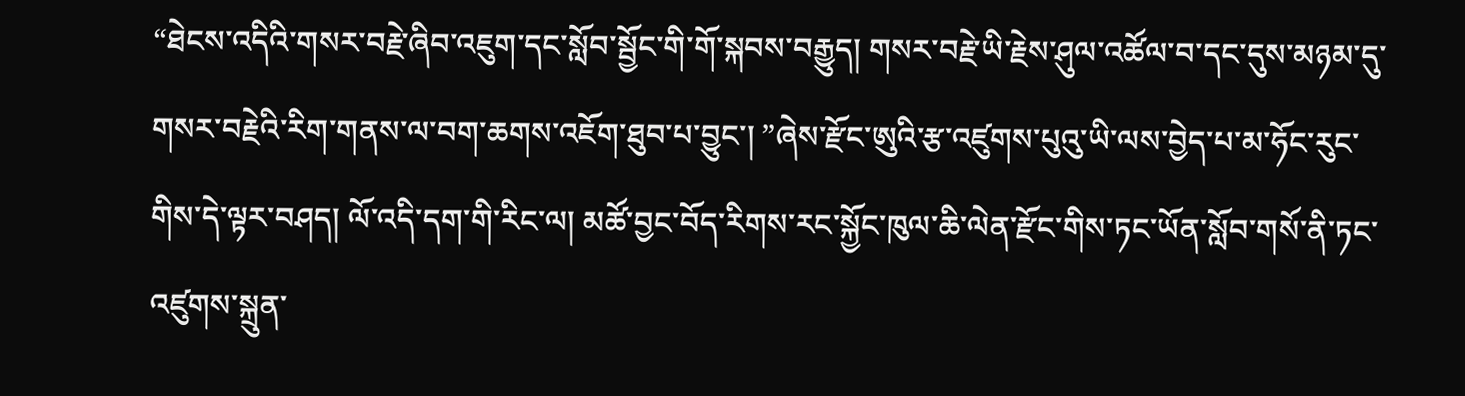“ཐེངས་འདིའི་གསར་བརྗེ་ཞིབ་འཇུག་དང་སློབ་སྦྱོང་གི་གོ་སྐབས་བརྒྱུད། གསར་བརྗེ་ཡི་རྗེས་ཤུལ་འཚོལ་བ་དང་དུས་མཉམ་དུ་གསར་བརྗེའི་རིག་གནས་ལ་བག་ཆགས་འཇོག་ཐུབ་པ་བྱུང་། ”ཞེས་རྫོང་ཨུའི་རྩ་འཛུགས་པུའུ་ཡི་ལས་བྱེད་པ་མ་ཧོང་རུང་གིས་དེ་ལྟར་བཤད། ལོ་འདི་དག་གི་རིང་ལ། མཚོ་བྱང་བོད་རིགས་རང་སྐྱོང་ཁུལ་ཆི་ལེན་རྫོང་གིས་ཏང་ཡོན་སློབ་གསོ་ནི་ཏང་འཛུགས་སྐྲུན་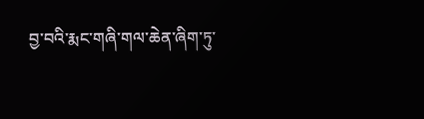བྱ་བའི་རྨང་གཞི་གལ་ཆེན་ཞིག་ཏུ་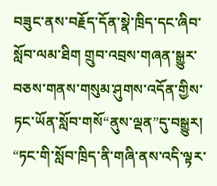བཟུང་ནས་བརྗོད་དོན་སྣེ་ཁྲིད་དང་ཞིབ་སློབ་ལམ་ཐིག གྲུབ་འབྲས་གཞན་སྒྱུར་བཅས་གནས་གསུམ་ཤུགས་འདོན་གྱིས་ཏང་ཡོན་སློབ་གསོ“ནུས་ལྡན”དུ་བསྒྱུར། “ཏང་གི་སློབ་ཁྲིད་ནི་གཞི་ནས་འདི་ལྟར་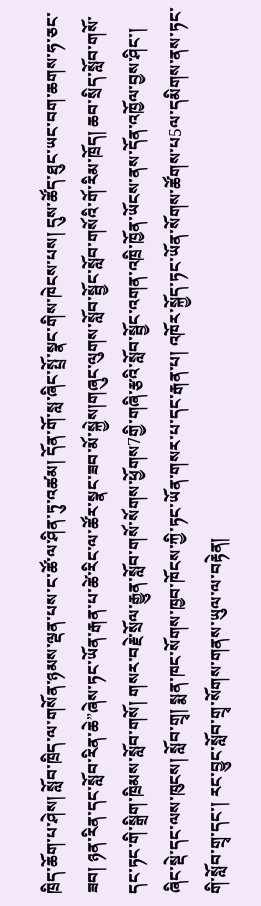ཁྲིད་ཆོག་པ་ཤེས། སློབ་ཁྲིད་ལ་གསོན་ཉམས་ལྡན་པས་ང་ཚོ་ལ་ཤིན་ཏུ་འཚམ། དོན་གོ་སླ་ཞིང་སྤྲོ་སྣང་གིས་ཁེངས་པས། དུས་ཚོད་ཐུང་ཡང་བག་ཆགས་ཧ་ཅང་ཟབ། ཉན་རིན་དང་སློབ་རིན་ཆེ”ཞེས་ཏང་ཡོན་རྒན་པ་ཚེ་རིང་ལ་ཚོར་སྣང་ཟབ་མོ་སྐྱེས།གཞུང་ལུགས་སློབ་སྦྱོང་སློབ་གསོའི་གོ་རིམ་ཁྲོད། ཆབ་སྲིད་སློབ་གསོ་དང་ཏང་གི་སྒྲིག་ཁྲིམས་སློབ་གསོ། གསར་བརྗེ་སྲོལ་རྒྱུན་སློབ་གསོ་སོགས་ཕྱོགས7གྱི་གཞི་རྩའི་སློབ་སྦྱོང་འགན་འཁྲི་ཁྱོན་ཡོངས་ནས་དོན་འཁྱོལ་བྱས་ཤིང་། ཞིང་སྡེ་དང་ལས་ཁུངས། སློབ་གྲྭ། སྨན་ཁང་སོགས་ཁྱབ་ཁོངས་ཀྱི་ཏང་ཡོན་གསར་པ་དང་རྒན་པ། འཁོར་སྐྱོད་ཏང་ཡོན་སོགས་ཚོགས་པ5ལ་དམིགས་ནས་ཏང་གི་སློབ་གྲྭ་དང་། རང་བྱུང་སློབ་གྲྭ་སོགས་གནས་ཡུལ་ལ་བརྟེན།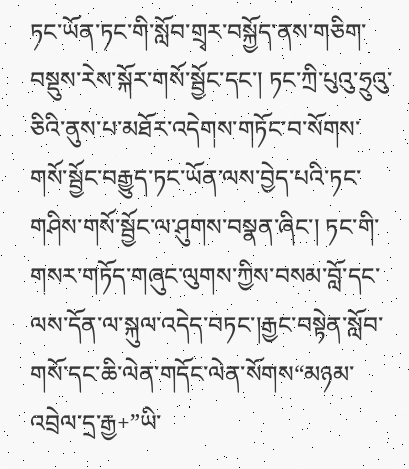ཏང་ཡོན་ཏང་གི་སློབ་གྲྭར་བསྐྱོད་ནས་གཅིག་བསྡུས་རེས་སྐོར་གསོ་སྦྱོང་དང་། ཏང་ཀྲི་པུའུ་ཧྲུའུ་ཅིའི་ནུས་པ་མཐོར་འདེགས་གཏོང་བ་སོགས་གསོ་སྦྱོང་བརྒྱུད་ཏང་ཡོན་ལས་བྱེད་པའི་ཏང་གཤིས་གསོ་སྦྱོང་ལ་ཤུགས་བསྣན་ཞིང་། ཏང་གི་གསར་གཏོད་གཞུང་ལུགས་ཀྱིས་བསམ་བློ་དང་ལས་དོན་ལ་སྐུལ་འདེད་བཏང་།རྒྱང་བསྟེན་སློབ་གསོ་དང་ཆི་ལེན་གདོང་ལེན་སོགས“མཉམ་འབྲེལ་དྲ་རྒྱ+”ཡི་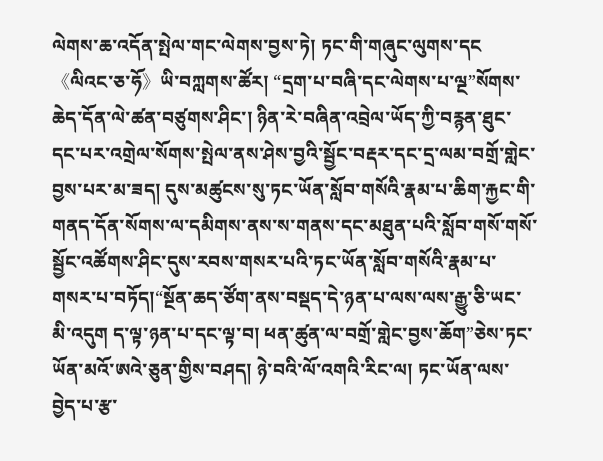ལེགས་ཆ་འདོན་སྤེལ་གང་ལེགས་བྱས་ཏེ། ཏང་གི་གཞུང་ལུགས་དང《ལིའང་ཅ་ཧོ》ཡི་བཀླགས་ཚོར། “དྲག་པ་བཞི་དང་ལེགས་པ་ལྔ”སོགས་ཆེད་དོན་ལེ་ཚན་བཙུགས་ཤིང་། ཉིན་རེ་བཞིན་འབྲེལ་ཡོད་ཀྱི་བརྙན་ཐུང་དང་པར་འགྲེལ་སོགས་སྤེལ་ནས་ཤེས་བྱའི་སྦྱོང་བརྡར་དང་དྲ་ལམ་བགྲོ་གླེང་བྱས་པར་མ་ཟད། དུས་མཚུངས་སུ་ཏང་ཡོན་སློབ་གསོའི་རྣམ་པ་ཆིག་རྐྱང་གི་གནད་དོན་སོགས་ལ་དམིགས་ནས་ས་གནས་དང་མཐུན་པའི་སློབ་གསོ་གསོ་སྦྱོང་འཚོགས་ཤིང་དུས་རབས་གསར་པའི་ཏང་ཡོན་སློབ་གསོའི་རྣམ་པ་གསར་པ་བཏོད།“སྔོན་ཆད་ཙོག་ནས་བསྡད་དེ་ཉན་པ་ལས་ལས་རྒྱུ་ཅི་ཡང་མི་འདུག ད་ལྟ་ཉན་པ་དང་ལྟ་བ། ཕན་ཚུན་ལ་བགྲོ་གླེང་བྱས་ཆོག”ཅེས་ཏང་ཡོན་མའོ་ཨའེ་ཅུན་གྱིས་བཤད། ཉེ་བའི་ལོ་འགའི་རིང་ལ། ཏང་ཡོན་ལས་བྱེད་པ་རྩ་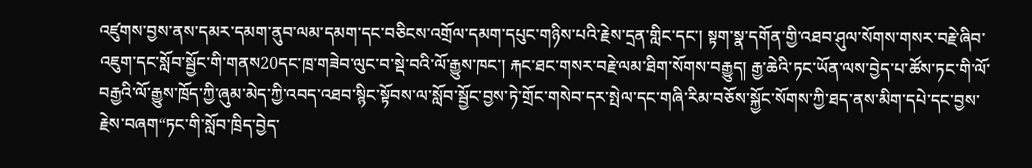འཛུགས་བྱས་ནས་དམར་དམག་ནུབ་ལམ་དམག་དང་བཅིངས་འགྲོལ་དམག་དཔུང་གཉིས་པའི་རྗེས་དྲན་གླིང་དང་། སྟག་སྣ་དགོན་གྱི་འཐབ་ཤུལ་སོགས་གསར་བརྗེ་ཞིབ་འཇུག་དང་སློབ་སྦྱོང་གི་གནས20དང་ཁྲ་གཟེབ་ལུང་བ་སྡེ་བའི་ལོ་རྒྱུས་ཁང་། རྐང་ཐང་གསར་བརྗེ་ལམ་ཐིག་སོགས་བརྒྱུད། རྒྱ་ཆེའི་ཏང་ཡོན་ལས་བྱེད་པ་ཚོས་ཏང་གི་ལོ་བརྒྱའི་ལོ་རྒྱུས་ཁྲོད་ཀྱི་ཞུམ་མེད་ཀྱི་འབད་འཐབ་སྙིང་སྟོབས་ལ་སློབ་སྦྱོང་བྱས་ཏེ་གྲོང་གསེབ་དར་སྤེལ་དང་གཞི་རིམ་བཅོས་སྐྱོང་སོགས་ཀྱི་ཐད་ནས་མིག་དཔེ་དང་བྱས་རྗེས་བཞག“ཏང་གི་སློབ་ཁྲིད་བྱེད་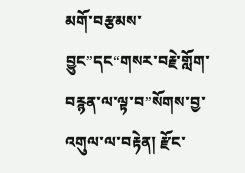མགོ་བརྩམས་བྱུང”དང“གསར་བརྗེ་གློག་བརྙན་ལ་ལྟ་བ”སོགས་བྱ་འགུལ་ལ་བརྟེན། རྫོང་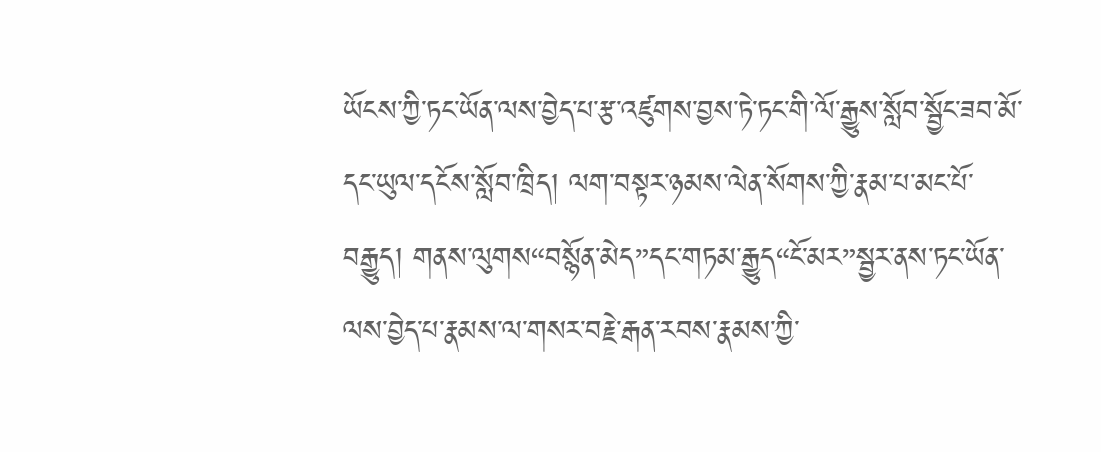ཡོངས་ཀྱི་ཏང་ཡོན་ལས་བྱེད་པ་རྩ་འཛུགས་བྱས་ཏེ་ཏང་གི་ལོ་རྒྱུས་སློབ་སྦྱོང་ཟབ་མོ་དང་ཡུལ་དངོས་སློབ་ཁྲིད། ལག་བསྟར་ཉམས་ལེན་སོགས་ཀྱི་རྣམ་པ་མང་པོ་བརྒྱུད། གནས་ལུགས“བསྙོན་མེད”དང་གཏམ་རྒྱུད“ངོ་མར”སྦྱར་ནས་ཏང་ཡོན་ལས་བྱེད་པ་རྣམས་ལ་གསར་བརྗེ་རྒན་རབས་རྣམས་ཀྱི་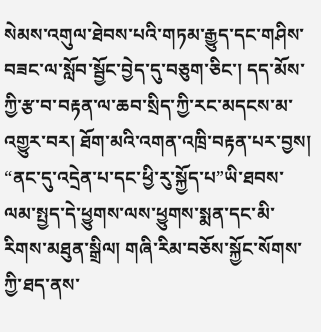སེམས་འགུལ་ཐེབས་པའི་གཏམ་རྒྱུད་དང་གཤིས་བཟང་ལ་སློབ་སྦྱོང་བྱེད་དུ་བཅུག་ཅིང་། དད་མོས་ཀྱི་རྩ་བ་བརྟན་ལ་ཆབ་སྲིད་ཀྱི་རང་མདངས་མ་འགྱུར་བར། ཐོག་མའི་འགན་འཁྲི་བརྟན་པར་བྱས། “ནང་དུ་འདྲེན་པ་དང་ཕྱི་རུ་སྐྱོད་པ”ཡི་ཐབས་ལམ་སྤྱད་དེ་ཕྱུགས་ལས་ཕྱུགས་སྨན་དང་མི་རིགས་མཐུན་སྒྲིལ། གཞི་རིམ་བཅོས་སྐྱོང་སོགས་ཀྱི་ཐད་ནས་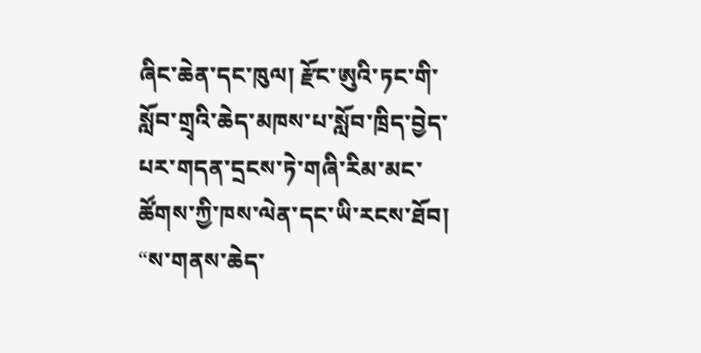ཞིང་ཆེན་དང་ཁུལ། རྫོང་ཨུའི་ཏང་གི་སློབ་གྲྭའི་ཆེད་མཁས་པ་སློབ་ཁྲིད་བྱེད་པར་གདན་དྲངས་ཏེ་གཞི་རིམ་མང་ཚོགས་ཀྱི་ཁས་ལེན་དང་ཡི་རངས་ཐོབ། “ས་གནས་ཆེད་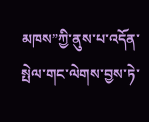མཁས”ཀྱི་ནུས་པ་འདོན་སྤེལ་གང་ལེགས་བྱས་ཏེ་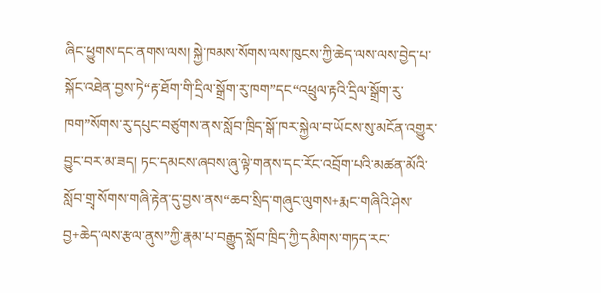ཞིང་ཕྱུགས་དང་ནགས་ལས། སྐྱེ་ཁམས་སོགས་ལས་ཁུངས་ཀྱི་ཆེད་ལས་ལས་བྱེད་པ་སྐོང་འཐེན་བྱས་ཏེ“རྟ་ཐོག་གི་དྲིལ་སྒྲོག་རུ་ཁག”དང“འཕྲུལ་རྟའི་དྲིལ་སྒྲོག་རུ་ཁག”སོགས་རུ་དཔུང་བཙུགས་ནས་སློབ་ཁྲིད་སྒོ་ཁར་སྐྱེལ་བ་ཡོངས་སུ་མངོན་འགྱུར་བྱུང་བར་མ་ཟད། ཏང་དམངས་ཞབས་ཞུ་ལྟེ་གནས་དང་རོང་འབྲོག་པའི་མཚན་མོའི་སློབ་གྲྭ་སོགས་གཞི་རྟེན་དུ་བྱས་ནས“ཆབ་སྲིད་གཞུང་ལུགས+རྨང་གཞིའི་ཤེས་བྱ+ཆེད་ལས་རྩལ་ནུས”ཀྱི་རྣམ་པ་བརྒྱུད་སློབ་ཁྲིད་ཀྱི་དམིགས་གཏད་རང་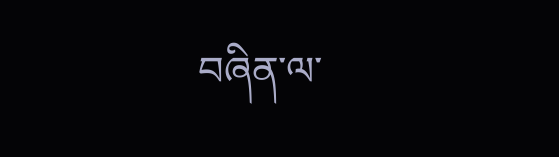བཞིན་ལ་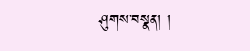ཤུགས་བསྣན། །